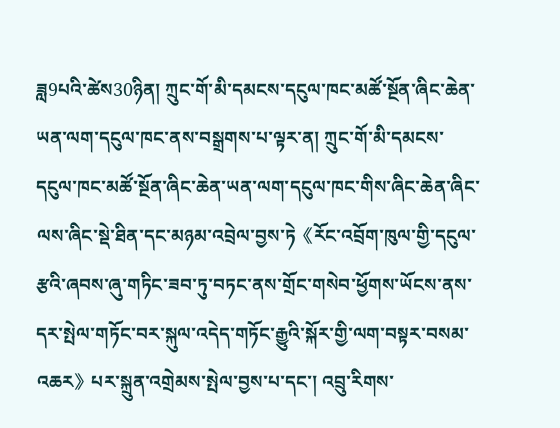ཟླ9པའི་ཚེས30ཉིན། ཀྲུང་གོ་མི་དམངས་དངུལ་ཁང་མཚོ་སྔོན་ཞིང་ཆེན་ཡན་ལག་དངུལ་ཁང་ནས་བསྒྲགས་པ་ལྟར་ན། ཀྲུང་གོ་མི་དམངས་དངུལ་ཁང་མཚོ་སྔོན་ཞིང་ཆེན་ཡན་ལག་དངུལ་ཁང་གིས་ཞིང་ཆེན་ཞིང་ལས་ཞིང་སྡེ་ཐིན་དང་མཉམ་འབྲེལ་བྱས་ཏེ《རོང་འབྲོག་ཁུལ་གྱི་དངུལ་རྩའི་ཞབས་ཞུ་གཏིང་ཟབ་ཏུ་བཏང་ནས་གྲོང་གསེབ་ཕྱོགས་ཡོངས་ནས་དར་སྤེལ་གཏོང་བར་སྐུལ་འདེད་གཏོང་རྒྱུའི་སྐོར་གྱི་ལག་བསྟར་བསམ་འཆར》པར་སྐྲུན་འགྲེམས་སྤེལ་བྱས་པ་དང་། འབྲུ་རིགས་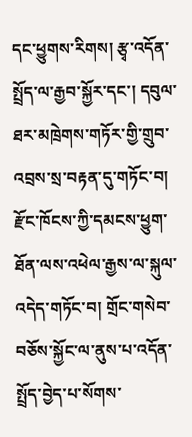དང་ཕྱུགས་རིགས། རྩྭ་འདོན་སྤྲོད་ལ་རྒྱབ་སྐྱོར་དང་། དབུལ་ཐར་མཁྲེགས་གཏོར་གྱི་གྲུབ་འབྲས་སྲ་བརྟན་དུ་གཏོང་བ། རྫོང་ཁོངས་ཀྱི་དམངས་ཕྱུག་ཐོན་ལས་འཕེལ་རྒྱས་ལ་སྐུལ་འདེད་གཏོང་བ། གྲོང་གསེབ་བཅོས་སྐྱོང་ལ་ནུས་པ་འདོན་སྤྲོད་བྱེད་པ་སོགས་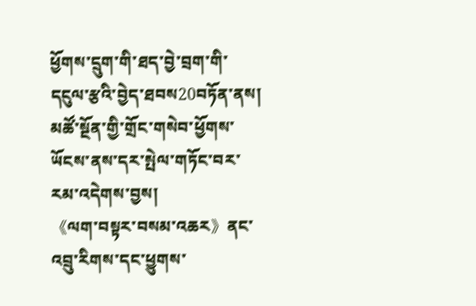ཕྱོགས་དྲུག་གི་ཐད་བྱེ་བྲག་གི་དངུལ་རྩའི་བྱེད་ཐབས20བཏོན་ནས། མཚོ་སྔོན་གྱི་གྲོང་གསེབ་ཕྱོགས་ཡོངས་ནས་དར་སྤེལ་གཏོང་བར་རམ་འདེགས་བྱས།
《ལག་བསྟར་བསམ་འཆར》ནང་འབྲུ་རིགས་དང་ཕྱུགས་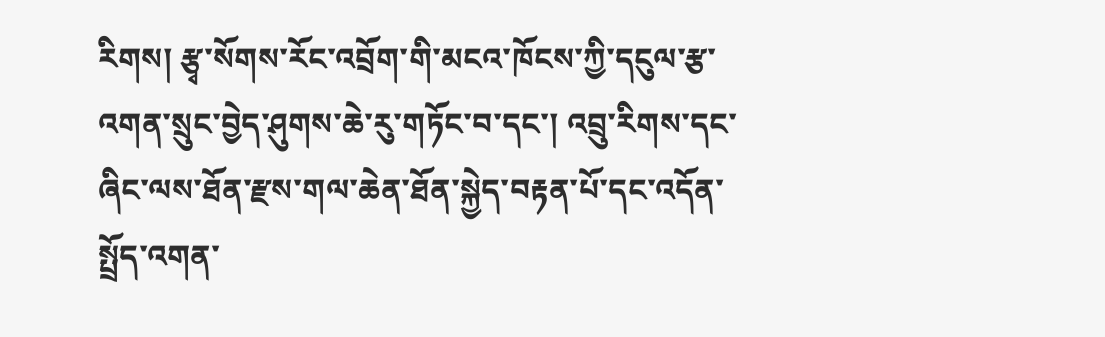རིགས། རྩྭ་སོགས་རོང་འབྲོག་གི་མངའ་ཁོངས་ཀྱི་དངུལ་རྩ་འགན་སྲུང་བྱེད་ཤུགས་ཆེ་རུ་གཏོང་བ་དང་། འབྲུ་རིགས་དང་ཞིང་ལས་ཐོན་རྫས་གལ་ཆེན་ཐོན་སྐྱེད་བརྟན་པོ་དང་འདོན་སྤྲོད་འགན་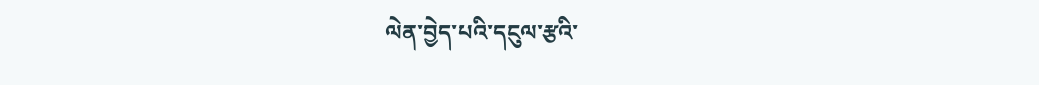ལེན་བྱེད་པའི་དངུལ་རྩའི་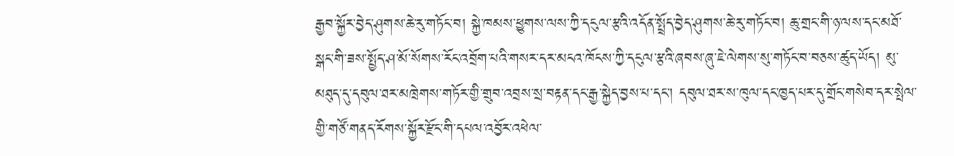རྒྱབ་སྐྱོར་བྱེད་ཤུགས་ཆེ་རུ་གཏོང་བ། སྐྱེ་ཁམས་ཕྱུགས་ལས་ཀྱི་དངུལ་རྩའི་འདོན་སྤྲོད་བྱེད་ཤུགས་ཆེ་རུ་གཏོང་བ། ཆུ་གྲང་གི་ཉ་ལས་དང་མཐོ་སྒང་གི་ཟས་སྤྱོད་ཤ་མོ་སོགས་རོང་འབྲོག་པའི་གསར་དར་མངའ་ཁོངས་ཀྱི་དངུལ་རྩའི་ཞབས་ཞུ་ཇེ་ལེགས་སུ་གཏོང་བ་བཅས་ཚུད་ཡོད། མུ་མཐུད་དུ་དབུལ་ཐར་མཁྲེགས་གཏོར་གྱི་གྲུབ་འབྲས་སྲ་བརྟན་དང་རྒྱ་སྐྱེད་བྱས་པ་དང་། དབུལ་ཐར་ས་ཁུལ་དང་ཁྱད་པར་དུ་གྲོང་གསེབ་དར་སྤེལ་གྱི་གཙོ་གནད་རོགས་སྐྱོར་རྫོང་གི་དཔལ་འབྱོར་འཕེལ་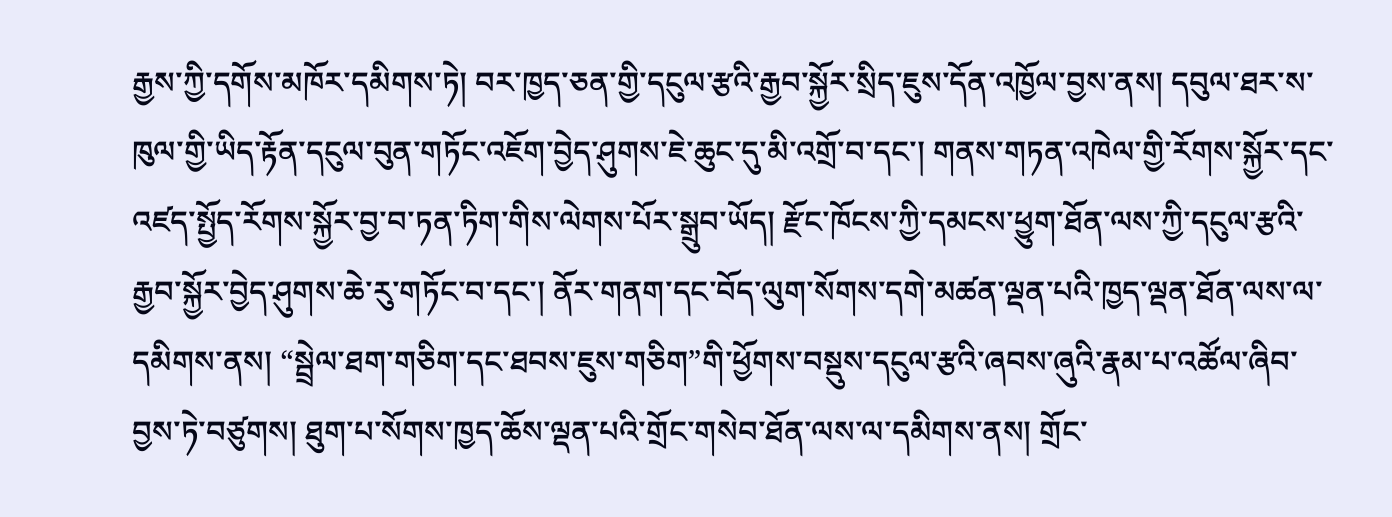རྒྱས་ཀྱི་དགོས་མཁོར་དམིགས་ཏེ། བར་ཁྱད་ཅན་གྱི་དངུལ་རྩའི་རྒྱབ་སྐྱོར་སྲིད་ཇུས་དོན་འཁྱོལ་བྱས་ནས། དབུལ་ཐར་ས་ཁུལ་གྱི་ཡིད་རྟོན་དངུལ་བུན་གཏོང་འཇོག་བྱེད་ཤུགས་ཇེ་ཆུང་དུ་མི་འགྲོ་བ་དང་། གནས་གཏན་འཁེལ་གྱི་རོགས་སྐྱོར་དང་འཛད་སྤྱོད་རོགས་སྐྱོར་བྱ་བ་ཏན་ཏིག་གིས་ལེགས་པོར་སྒྲུབ་ཡོད། རྫོང་ཁོངས་ཀྱི་དམངས་ཕྱུག་ཐོན་ལས་ཀྱི་དངུལ་རྩའི་རྒྱབ་སྐྱོར་བྱེད་ཤུགས་ཆེ་རུ་གཏོང་བ་དང་། ནོར་གནག་དང་བོད་ལུག་སོགས་དགེ་མཚན་ལྡན་པའི་ཁྱད་ལྡན་ཐོན་ལས་ལ་དམིགས་ནས། “སྦྲེལ་ཐག་གཅིག་དང་ཐབས་ཇུས་གཅིག”གི་ཕྱོགས་བསྡུས་དངུལ་རྩའི་ཞབས་ཞུའི་རྣམ་པ་འཚོལ་ཞིབ་བྱས་ཏེ་བཙུགས། ཐུག་པ་སོགས་ཁྱད་ཆོས་ལྡན་པའི་གྲོང་གསེབ་ཐོན་ལས་ལ་དམིགས་ནས། གྲོང་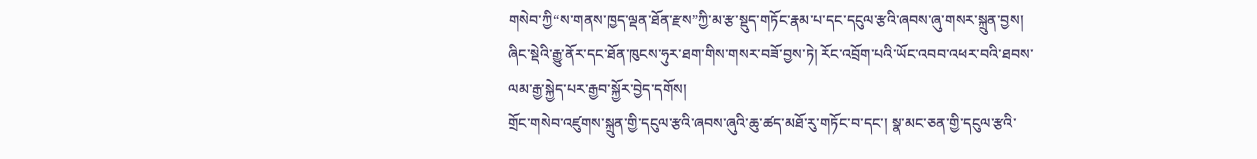གསེབ་ཀྱི“ས་གནས་ཁྱད་ལྡན་ཐོན་རྫས”ཀྱི་མ་རྩ་སྡུད་གཏོང་རྣམ་པ་དང་དངུལ་རྩའི་ཞབས་ཞུ་གསར་སྐྲུན་བྱས། ཞིང་སྡེའི་རྒྱུ་ནོར་དང་ཐོན་ཁུངས་ཧུར་ཐག་གིས་གསར་བཟོ་བྱས་ཏེ། རོང་འབྲོག་པའི་ཡོང་འབབ་འཕར་བའི་ཐབས་ལམ་རྒྱ་སྐྱེད་པར་རྒྱབ་སྐྱོར་བྱེད་དགོས།
གྲོང་གསེབ་འཛུགས་སྐྲུན་གྱི་དངུལ་རྩའི་ཞབས་ཞུའི་ཆུ་ཚད་མཐོ་རུ་གཏོང་བ་དང་། སྣ་མང་ཅན་གྱི་དངུལ་རྩའི་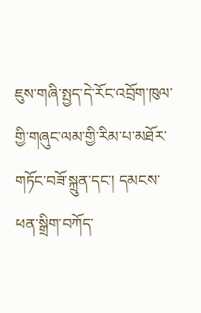ཇུས་གཞི་སྤྱད་དེ་རོང་འབྲོག་ཁུལ་གྱི་གཞུང་ལམ་གྱི་རིམ་པ་མཐོར་གཏོང་བཟོ་སྐྲུན་དང་། དམངས་ཕན་སྒྲིག་བཀོད་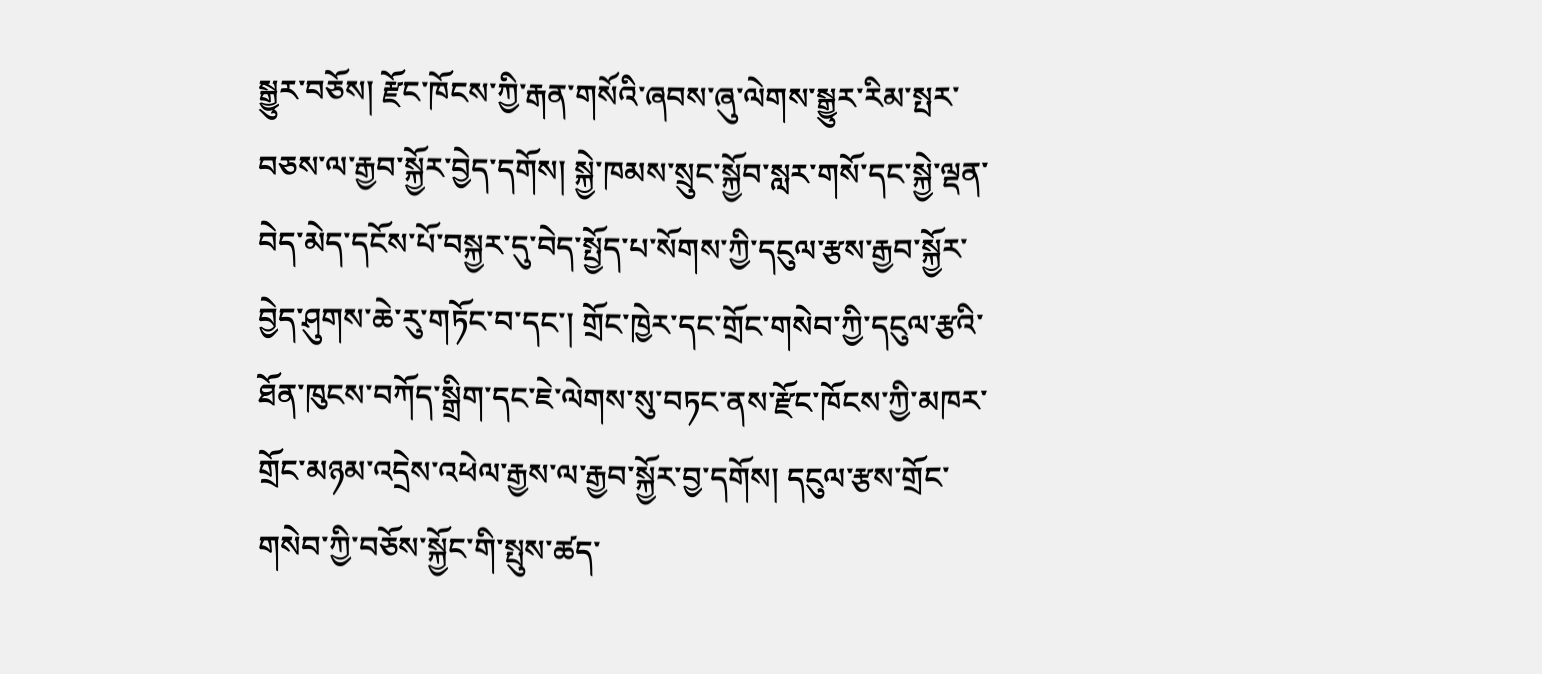སྒྱུར་བཅོས། རྫོང་ཁོངས་ཀྱི་རྒན་གསོའི་ཞབས་ཞུ་ལེགས་སྒྱུར་རིམ་སྤར་བཅས་ལ་རྒྱབ་སྐྱོར་བྱེད་དགོས། སྐྱེ་ཁམས་སྲུང་སྐྱོབ་སླར་གསོ་དང་སྐྱེ་ལྡན་བེད་མེད་དངོས་པོ་བསྐྱར་དུ་བེད་སྤྱོད་པ་སོགས་ཀྱི་དངུལ་རྩས་རྒྱབ་སྐྱོར་བྱེད་ཤུགས་ཆེ་རུ་གཏོང་བ་དང་། གྲོང་ཁྱེར་དང་གྲོང་གསེབ་ཀྱི་དངུལ་རྩའི་ཐོན་ཁུངས་བཀོད་སྒྲིག་དང་ཇེ་ལེགས་སུ་བཏང་ནས་རྫོང་ཁོངས་ཀྱི་མཁར་གྲོང་མཉམ་འདྲེས་འཕེལ་རྒྱས་ལ་རྒྱབ་སྐྱོར་བྱ་དགོས། དངུལ་རྩས་གྲོང་གསེབ་ཀྱི་བཅོས་སྐྱོང་གི་སྤུས་ཚད་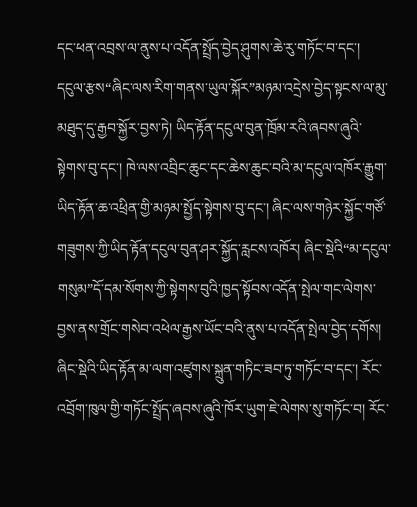དང་ཕན་འབྲས་ལ་ནུས་པ་འདོན་སྤྲོད་བྱེད་ཤུགས་ཆེ་རུ་གཏོང་བ་དང་། དངུལ་རྩས“ཞིང་ལས་རིག་གནས་ཡུལ་སྐོར”མཉམ་འདྲེས་བྱེད་སྟངས་ལ་མུ་མཐུད་དུ་རྒྱབ་སྐྱོར་བྱས་ཏེ། ཡིད་རྟོན་དངུལ་བུན་ཁྲོམ་རའི་ཞབས་ཞུའི་སྟེགས་བུ་དང་། ཁེ་ལས་འབྲིང་ཆུང་དང་ཆེས་ཆུང་བའི་མ་དངུལ་འཁོར་རྒྱུག་ཡིད་རྟོན་ཆ་འཕྲིན་གྱི་མཉམ་སྤྱོད་སྟེགས་བུ་དང་། ཞིང་ལས་གཉེར་སྐྱོང་གཙོ་གཟུགས་ཀྱི་ཡིད་རྟོན་དངུལ་བུན་ཤར་སྐྱོད་རླངས་འཁོར། ཞིང་སྡེའི“མ་དངུལ་གསུམ”དོ་དམ་སོགས་ཀྱི་སྟེགས་བུའི་ཁྱད་སྟོབས་འདོན་སྤེལ་གང་ལེགས་བྱས་ནས་གྲོང་གསེབ་འཕེལ་རྒྱས་ཡོང་བའི་ནུས་པ་འདོན་སྤེལ་བྱེད་དགོས། ཞིང་སྡེའི་ཡིད་རྟོན་མ་ལག་འཛུགས་སྐྲུན་གཏིང་ཟབ་ཏུ་གཏོང་བ་དང་། རོང་འབྲོག་ཁུལ་གྱི་གཏོང་སྤྲོད་ཞབས་ཞུའི་ཁོར་ཡུག་ཇེ་ལེགས་སུ་གཏོང་བ། རོང་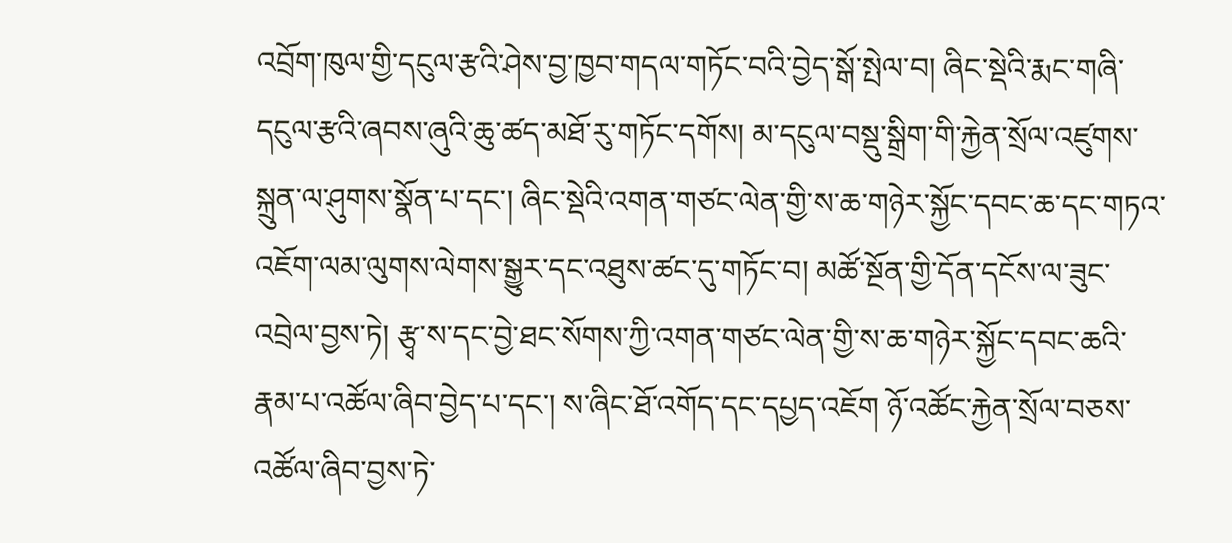འབྲོག་ཁུལ་གྱི་དངུལ་རྩའི་ཤེས་བྱ་ཁྱབ་གདལ་གཏོང་བའི་བྱེད་སྒོ་སྤེལ་བ། ཞིང་སྡེའི་རྨང་གཞི་དངུལ་རྩའི་ཞབས་ཞུའི་ཆུ་ཚད་མཐོ་རུ་གཏོང་དགོས། མ་དངུལ་བསྡུ་སྒྲིག་གི་རྐྱེན་སྲོལ་འཛུགས་སྐྲུན་ལ་ཤུགས་སྣོན་པ་དང་། ཞིང་སྡེའི་འགན་གཙང་ལེན་གྱི་ས་ཆ་གཉེར་སྐྱོང་དབང་ཆ་དང་གཏའ་འཇོག་ལམ་ལུགས་ལེགས་སྒྱུར་དང་འཐུས་ཚང་དུ་གཏོང་བ། མཚོ་སྔོན་གྱི་དོན་དངོས་ལ་ཟུང་འབྲེལ་བྱས་ཏེ། རྩྭ་ས་དང་བྱེ་ཐང་སོགས་ཀྱི་འགན་གཙང་ལེན་གྱི་ས་ཆ་གཉེར་སྐྱོང་དབང་ཆའི་རྣམ་པ་འཚོལ་ཞིབ་བྱེད་པ་དང་། ས་ཞིང་ཐོ་འགོད་དང་དཔྱད་འཇོག ཉོ་འཚོང་རྐྱེན་སྲོལ་བཅས་འཚོལ་ཞིབ་བྱས་ཏེ་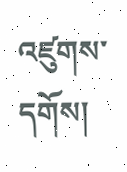འཛུགས་དགོས།